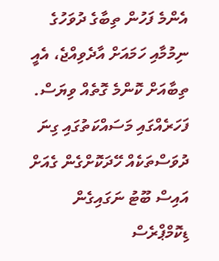އެންމެ ފަހުން ތިބާގެ ދުވަހުގެ ނިމުމާއި ހަމައަށް އާދެވިއްޖެ، އެއީ ތިބާއަށް ކޮންމެ ގޮތެއް ވިޔަސް. ފަހަރެއްގައި މަސައްކަތުގައި ގިނަ ދުވަސްތަކެއް ހޭދަކޮށްގެން ގެއަށް އައިސް ބޫޓު ނަގައިގެން ޑިކޮމްޕްރެސް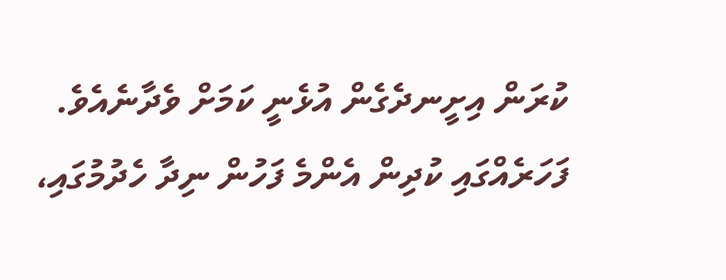ކުރަން އިށީނދެގެން އުޅެނީ ކަމަށް ވެދާނެއެވެ. ފަހަރެއްގައި ކުދިން އެންމެ ފަހުން ނިދާ ހެދުމުގައި،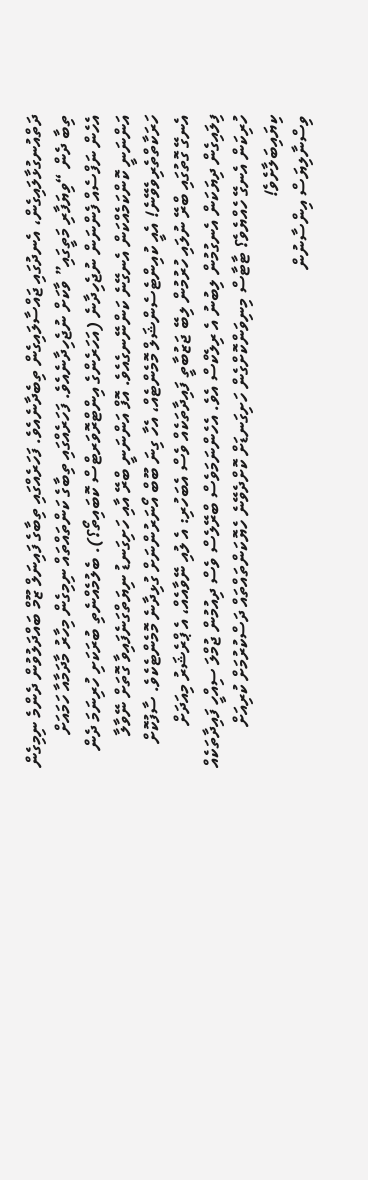ދަތްއުނގުޅާލައިގެން، އެނދުގައި ޖައްސާލައިގެން ތިބެދާނެއެވެ. ފަހަރެއްގައި ތިބާގެ ފައިނަލް ޒޫމް ބައްދަލުވުން ދެންމެ ނިމިގެން ތިބާ ދެން “ވިޔަފާރި މަތީގައި” ވާކަށް ނުޖެހިދާނެއެވެ. ފަހަރެއްގައި ތިބާގެ ކަންތައްތައް ނިމިގެން މިހާރު މާދަމާއާ ހަމައަށް އެހެން ނަފްސެއް ފެންނަން ނުޖެހިދާނެ (އަހަރެންގެ އިންޓްރޮވަރޓްސް ކޮބައިތޯ؟). ބެލުމެއްނެތި ބުރަކަށި ހުރިނަމަ ދެން އަންނަނީ ކޮންކަމެއްކަން އެނގޭނެ ކަންނޭނގެއެވެ. އޮފް އަންނަނީ ބްރޭ އާއި ހަށިގަނޑު ނިޔަތްގަނެފައިވާ ގޮތަށް ނޭވާލާ ހަރަކާތްތެރިވެވޭނެ! އެއީ ކުއިންޓެސެންޝަލް މޮމެންޓެއް، އެހާ ގިނަ ބޫބް އޯނަރުންނަށް ގުޅިދާނެ މޮމެންޓެކެވެ. ސާފުކޮށް އެނގޭ ގޮތުގައި ބްރޭ ނުލައި ހުރުމުން ލިބޭ ޖަޒުބާތީ ފައިދާތަކެއް ވެސް އެބަހުރި: އެ ލުއި ނޭވާއެއް، އެ ޕްރެޝަރު މިއަދަށް ފިލައިގެން ދިޔަކަން އެނގުމުން ލިބުނު އެ ރިލެކްސް އެވެ. އެހެންނަމަވެސް ބްރޭލެސް ވެސް ދިއުމުން ޖުމްލަ ސިއްހީ ފައިދާތަކެއް ހުރިކަން އެނގޭ ހެއްޔެވެ؟ ޓާޓާސް މިނިވަންކޮށްގެން ހަށިގަނޑަށް ކޮށްދެވޭނެ ހެޔޮކަންތައްތައް ދަސްކުރުމަށް ކުރިއަށް ކިޔައިބަލާށެވެ!
ވިސްނާލިޔަސް އިންސާނުން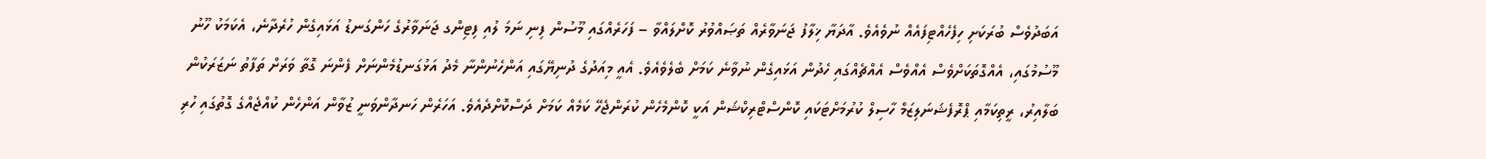އަބަދުވެސް ބުރަކަށި ހިފެހެއްޓިފައެއް ނުވެއެވެ. އާދަޔާ ޚިލާފު ޖަނަވާރެއް ތަޞައްވުރު ކޮށްލައްވާ – ފަހަރެއްގައި މޫސުން ފިނި ނަމަ ލުއި ފިޓިންގ ޖަނަވާރުގެ ހަންގަނޑު އަޅައިގެން ހުރެދާނެ، އެކަމަކު ހޫނު މޫސުމުގައި، އެއްގޮތަކަށްވެސް އެއްވެސް އެއްޗެއްގައި ހެދުން އަޅައިގެން ނުވާނެ ކަމަށް ބެލެވެއެވެ. އެއީ މިއަދުގެ ދުނިޔޭގައި އަންހެނުންނާ މެދު އަޅުގަނޑުމެންނަށް ފެންނަ ގޮތާ ވަރަށް ތަފާތު ނަޒަރަކުން ބަލާއިރު، ރީތިކަމާއި ޕްރޮފެޝަނަލިޒަމް ހާސިލް ކުރުމަށްޓަކައި ކޮންސްޓްރިކްޝަން އަކީ ކޮންމެހެން ކުރަންޖެހޭ ކަމެއް ކަމަށް ދަސްކޮށްދެއެވެ. އަހަރެން ހަނދާންވަނީ ޒުވާން އަންހެން ކުއްޖެއްގެ ގޮތުގައި ހުރި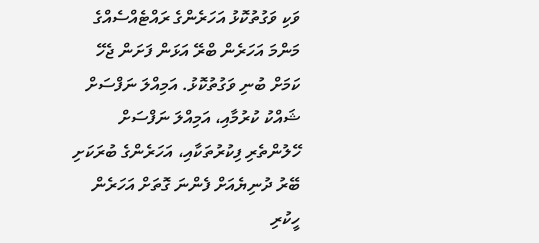ވަކި ވަގުތުކޮޅު އަހަރެންގެ ރައްޓެއްސެއްގެ މަންމަ އަހަރެން ބްރޭ އަޅަން ފަށަން ޖެހޭ ކަމަށް ބުނި ވަގުތުކޮޅު. އަމިއްލަ ނަފްސަށް ޝައްކު ކުރުމާއި، އަމިއްލަ ނަފްސަށް ހޭލުންތެރި ފިކުރުތަކާއި، އަހަރެންގެ ބުރަކަށި ބޭރު ދުނިޔެއަށް ފެންނަ ގޮތަށް އަހަރެން ހީކުރި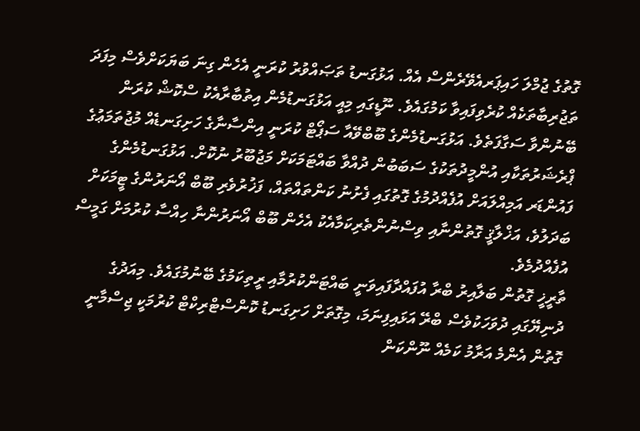ގޮތުގެ ޖުމްލަ ހައިޕަރއެވޭރެންސް އެއް. އަޅުގަނޑު ތަޞައްވުރު ކުރަނީ އެހެން ގިނަ ބަޔަކަށްވެސް މިފަދަ ތަޖުރިބާތަކެއް ކުރެވިފައިވާ ކަމުގައެވެ. ނޫޑީގައި މިއީ އަޅުގަނޑުމެން އިތުބާރާއެކު ސްކޮޝް ކުރަން ބޭނުންވާ ސަގާފަތެވެ. އަޅުގަނޑުމެންގެ ބޫބްވޭއާ ސަޕޯޓް ކުރަނީ އިންސާނާގެ ހަށިގަނޑެއް މުޖުތަމަޢުގެ ޕްރެޝަރުތަކާއި އުންމީދުތަކުގެ ސަބަބުން ދުއްވާ ބައްޓަމަކަށް މަޖުބޫރު ނުކޮށް. އަޅުގަނޑުމެންގެ ފައުންޑަރ އަމިއްލައަށް އުފެއްދުމުގެ ގޮތުގައި ފެށުނު ކަންތައްތައް، ފަޚުރުވެރި ބޫބް އޯނަރުންގެ ޓީމަކަށް ބަދަލުވެ، އަޚްލާޤީ ގޮތުންނާއި ވިސްނުންތެރިކަމާއެކު އެހެން ބޫބް އޯނަރުންނާ ހިއްސާ ކުރުމަށް ގަމީސް އުފެއްދުމެވެ.
ތާރީޚީ ގޮތުން ބަލާއިރު ބްރާ އުފައްދާފައިވަނީ ބައްޓަންކުރުމާއި ރީތިކަމުގެ ބޭނުމުގައެވެ. މިއަދުގެ ދުނިޔޭގައި ދުވަހަކުވެސް ބްރޭ އަޅައިފިނަމަ، މިގޮތަށް ހަށިގަނޑު ކޮންސްޓްރިކްޓް ކުރުމަކީ ޖިސްމާނީ ގޮތުން އެންމެ އަރާމު ކަމެއް ނޫންކަން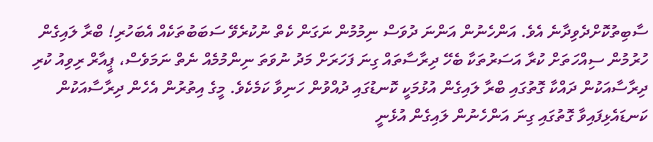ސާބިތުކޮށްދެވިދާނެ އެވެ. އަންހެނުން އަންނަ ދުވަސް ނިމުމުން ނަގަން ކެތް ނުކުރެވޭ ސަބަބުތަކެއް އެބަހުރި! ބްރާ ލައިގެން ހުރުމުން ސިއްހަތަށް ކުރާ އަސަރުތަކާ ބެހޭ ދިރާސާތައް ގިނަ ފަހަރަށް މަދު ނުވަތަ ނިންމުމެއް ނެތް ނަމަވެސް، ޕީއާރް ރިވިއު ކުރި ދިރާސާއަކުން ދައްކާ ގޮތުގައި ބްރާ ލައިގެން އުޅުމަކީ ކޮނޑުގައި ދުއްވުން ހަނިވާ ކަމެކެވެ. މީގެ އިތުރުން އެހެން ދިރާސާއަކުން ކަނޑައެޅިފައިވާ ގޮތުގައި ގިނަ އަންހެނުން ލައިގެން އުޅެނީ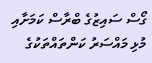ގޯސް ސައިޒުގެ ބްރާސް ކަމަށާއި މުޅި މައްސަރު ކަންތައްތަކުގެ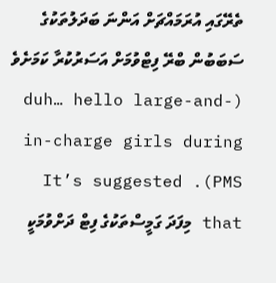ތެރޭގައި އުރަމައްޗަށް އަންނަ ބަދަލުތަކުގެ ސަބަބުން ބްރޭ ފިޓްވުމަށް އަސަރުކުރާ ކަމަށެވެ (duh… hello large-and-in-charge girls during PMS). It’s suggested that މިފަދަ ގަމީސްތަކުގެ ފިޓް ދަށްވުމަކީ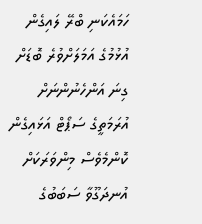ހަމައެކަނި ބްރޭ ލައިގެން އުޅުމުގެ އަމަލަށްވުރެ ބޮޑަށް ގިނަ އަންހެނުންނަށް އުރަމަތީގެ ސަޕޯޓް އަޅައިގެން ކޮންމެވެސް މިންވަރަކަށް އުނދަގޫވާ ސަބަބުގެ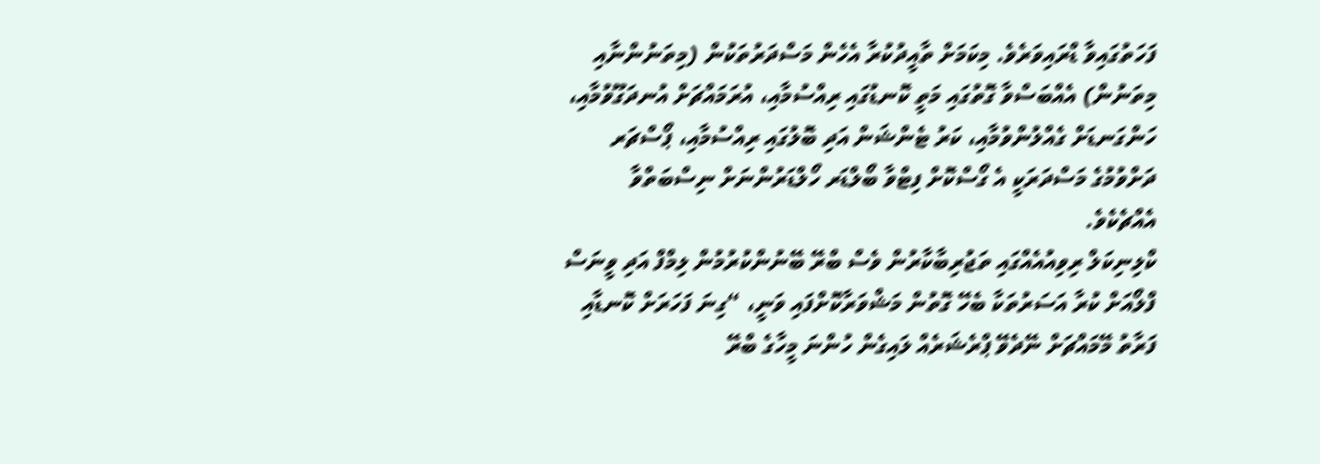ފަހަތުގައިވާ ޑްރައިވަރެވެ. މިކަމަށް ތާއީދުކުރާ އެހެން މަސްދަރުތަކުން (މިތަނުންނާއި މިތަނުން) އެއްބަސްވާ ގޮތުގައި މަތީ ކޮނޑުގައި ރިއްސުމާއި، އުރަމައްޗަށް އުނދަގޫވުމާއި، ހަންގަނޑަށް ގެއްލުންވުމާއި، ކަރު ޓެންޝަން އަދި ބޮލުގައި ރިއްސުމާއި، ޕޯސްޗަރ ދަށްވުމުގެ މަސްދަރަކީ އެ ގޯސްކޮށް ފިޓްވާ ބޯލްޑަރ ހޯލްޑަރުންނަށް ނިސްބަތްވާ އެއްޗެކެވެ.
ކްލިނިކަލް ރިވިއުއެއްގައި ތަޖުރިބާކާރުން ވެސް ބްރޭ ބޭނުންކުރުމުން ލިމްފް އަދި ވީނަސް ފްލޯއަށް ކުރާ އަސަރުތަކާ ބެހޭ ގޮތުން މަޝްވަރާކޮށްފައި ވަނީ، “ގިނަ ފަހަރަށް ކޮނޑާއި ފަރާތު މޭމައްޗަށް ނޭދެވޭ ޕްރެޝަރެއް ލައިގެން ހުންނަ މީހާގެ ބްރޭ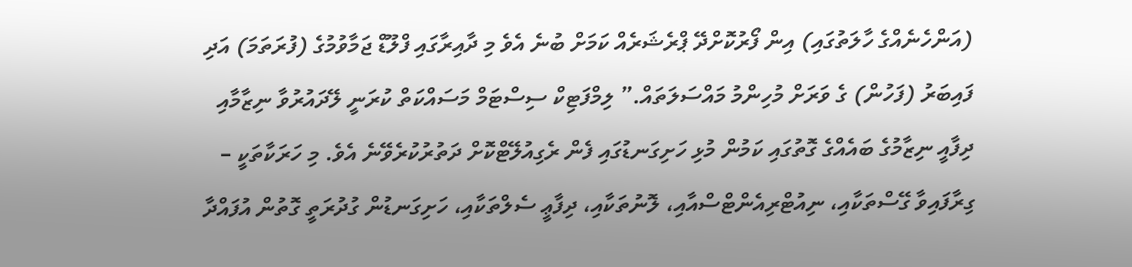(އަންހެނެއްގެ ހާލަތުގައި) އިން ފޯރުކޮށްދޭ ޕްރެޝަރެއް ކަމަށް ބުނެ އެވެ މި ދާއިރާގައި ފްލޫޑް ޖަމާވުމުގެ (ފުރަތަމަ) އަދި ފައިބަރު (ފަހުން) ގެ ވަރަށް މުހިންމު މައްސަލަތައް.” ލިމްފަޓިކް ސިސްޓަމް މަސައްކަތް ކުރަނީ ލޭދައުރުވާ ނިޒާމާއި ދިފާއީ ނިޒާމުގެ ބައެއްގެ ގޮތުގައި ކަމުން މުޅި ހަށިގަނޑުގައި ފެން ރެގިއުލޭޓްކޮށް ދަތުރުކުރެވޭނެ އެވެ. މި ހަރަކާތަކީ – ގިރާފައިވާ ގޭސްތަކާއި، ނިއުޓްރިއެންޓްސްއާއި، ލޮނުތަކާއި، ދިފާޢީ ސެލްތަކާއި، ހަށިގަނޑުން ގުދުރަތީ ގޮތުން އުފައްދާ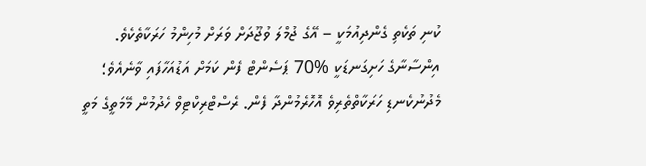ކުނި ތަކެތި ގެންދިއުމަކީ – އޭގެ ޖުމްލަ ވުޖޫދަށް ވަރަށް މުހިންމު ހަރަކާތެކެވެ. އިންސާނާގެ ހަށިގަނޑަކީ %70 ޕަސެންޓް ފެން ކަމަށް އަޑުއަހާފައި ވާނެއެވެ؛ މެދުނުކެނޑި ހަރަކާތްތެރިވެ އޮހޮރެމުންދާ ފެން. ރެސްޓްރިކްޓިވް ހެދުމުން މޭމަތީގެ މަތީ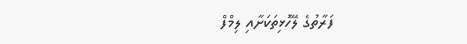ފަރާތުގެ ލޭހޮޅިތަކަށާއި ލިމްފް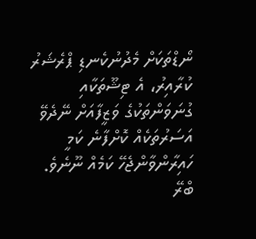ނޯޑްތަކަށް މެދުނުކެނޑި ޕްރެޝަރު ކުރާއިރު، އެ ޓިޝޫތަކާއި ގުނަވަންތަކުގެ ވަޒީފާއަށް ނޭދެވޭ އަސަރުތަކެއް ކޮށްފާނެ ކަމީ ހައިރާންވާންޖެހޭ ކަމެއް ނޫނެވެ.
ބްރޭ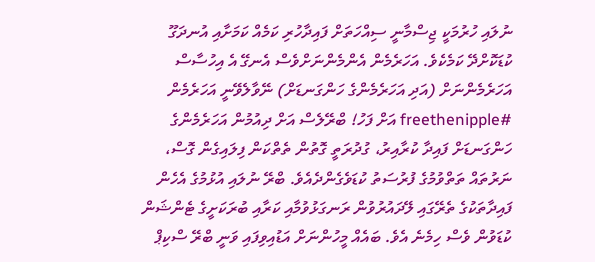ނުލައި ހުރުމަކީ ޖިސްމާނީ ސިއްހަތަށް ފައިދާހުރި ކަމެއް ކަމަށާއި އުނދަގޫ ކުޑަކޮށްދޭ ކަމެކެވެ. އަހަރެމެން އެންމެންނަށްވެސް އެނގޭ އެ އިހުސާސް އަހަރެމެންނަށް (އަދި އަހަރެމެންގެ ހަންގަނޑަށް) ނޭވާލެވޭނީ އަހަރެމެން #freethenipple އަށް ފަހު! ބްރޭލެސް އަށް ދިއުމުން އަހަރެމެންގެ ހަންގަނޑަށް ފައިދާ ކުރާއިރު، ގުދުރަތީ ގޮތުން ތެތްކަން ފިލައިގެން ގޮސް، ނަރުތައް ތަތްވުމުގެ ފުރުސަތު ކުޑަވެގެންދެއެވެ. ބްރޭ ނުލައި އުޅުމުގެ އެހެން ފައިދާތަކުގެ ތެރޭގައި ލޭދައުރުވުން ރަނގަޅުވުމާއި ކަރާއި ބުރަކަށީގެ ޓެންޝަން ކުޑަވުން ވެސް ހިމެނެ އެވެ. ބައެއް މީހުންނަށް އަޑުއިވިފައި ވަނީ ބްރޭ ސްކިޕް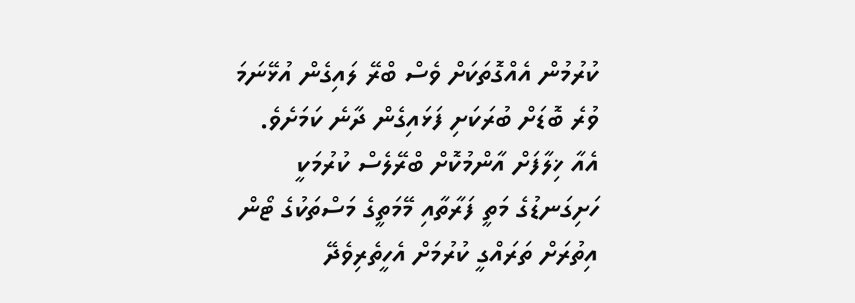ކުރުމުން އެއްގޮތަކަށް ވެސް ބްރޭ ލައިގެން އުޅޭނަމަ ވުރެ ބޮޑަށް ބުރަކަށި ފަޅައިގެން ދާނެ ކަމަށެވެ. އެއާ ޚިލާފަށް އާންމުކޮށް ބްރޭލެސް ކުރުމަކީ ހަށިގަނޑުގެ މަތީ ފަރާތާއި މޭމަތީގެ މަސްތަކުގެ ޓޯން އިތުރަށް ތަރައްގީ ކުރުމަށް އެހީތެރިވެދޭ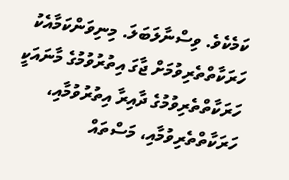ކަމެކެވެ. ވިސްނާލަބަލަ. މިނިވަންކަމާއެކު ހަރަކާތްތެރިވުމަށް ޖާގަ އިތުރުވުމުގެ މާނައަކީ ހަރަކާތްތެރިވުމުގެ ދާއިރާ އިތުރުވުމާއި، ހަރަކާތްތެރިވުމާއި، މަސްތައް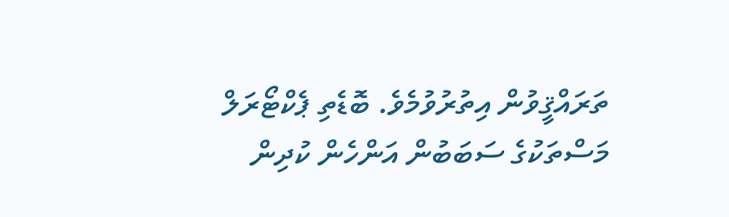ތަރައްޤީވުން އިތުރުވުމެވެ. ބޮޑެތި ޕެކްޓޯރަލް މަސްތަކުގެ ސަބަބުން އަންހެން ކުދިން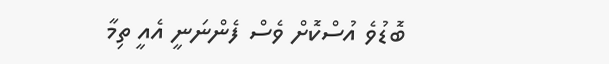ބޮޑުވެ އުސްކޮށް ވެސް ފެންނަނީ އެއީ ތިމާ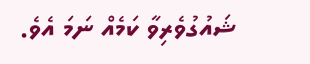ޝައުގުވެރިވާ ކަމެއް ނަމަ އެވެ.